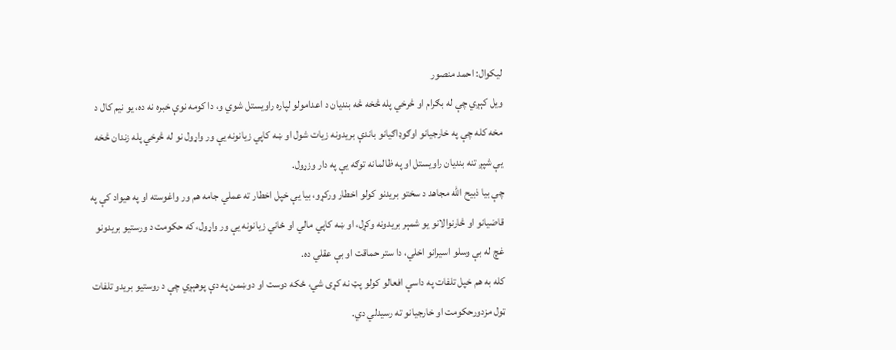لیکوال: احمد منصور
ویل کېږي چې له بګرام او څرخي پله څخه څه بندیان د اعدامولو لپاره راویستل شوي و، دا کومه نوې خبره نه ده، یو نیم کال د مخه کله چې په خارجیانو اوګوډاګيانو باندې بریدونه زیات شول او ښه کاپي زیانونه یې ور واړول نو له څرخي پله زندان څخه يې شپږ تنه بندیان راویستل او په ظالمانه توګه یې په دار وزړول.
چې بیا ذبیح الله مجاهد د سختو بریدنو کولو اخطار ورکړو، بیا يې خپل اخطار ته عملي جامه هم ور واغوسته او په هیواد کې په قاضیانو او څارنوالانو یو شمېر بریدونه وکړل، او ښه کاپي مالي او ځاني زیانونه يې ور واړول، که حکومت د ورستیو بریدونو غچ له بې وسلو اسیرانو اخلي، دا ستر حماقت او بې عقلي ده.
کله به هم خپل تلفات په داسې افعالو کولو پټ نه کړی شي، ځکه دوست او دوښمن په دې پوهېږي چې د روستیو بریدو تلفات ټول مزدورحکومت او خارجیانو ته رسيدلي دي.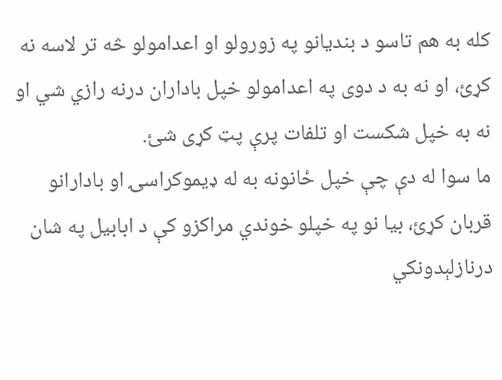کله به هم تاسو د بندیانو په زورولو او اعدامولو څه تر لاسه نه کړئ، او نه به د دوی په اعدامولو خپل باداران درنه رازي شي او نه به خپل شکست او تلفات پرې پټ کړی شئ.
ما سوا له دې چې خپل ځانونه به له ډیموکراسۍ او بادارانو قربان کړئ، بیا نو په خپلو خوندي مراکزو کې د ابابیل په شان درنازلېدونکي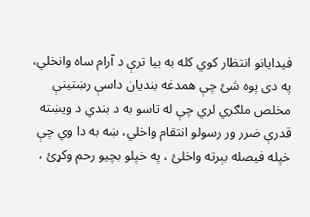فیدایانو انتظار کوي کله به بیا ترې د آرام ساه وانخلي،
په دی پوه شئ چې همدغه بندیان داسې رښتينې مخلص ملګري لري چې له تاسو به د بندي د ویښته قدرې ضرر ور رسولو انتقام واخلي، ښه به دا وي چې خپله فیصله بېرته واخلئ ، په خپلو بچیو رحم وکړئ ،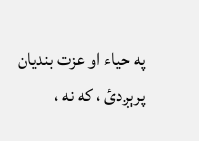په حیاء او عزت بندیان پرېږدئ ، که نه ،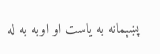پښېمانه به یاست او اوبه به له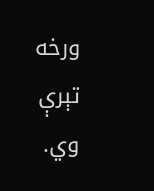ورخه تېرې وي.